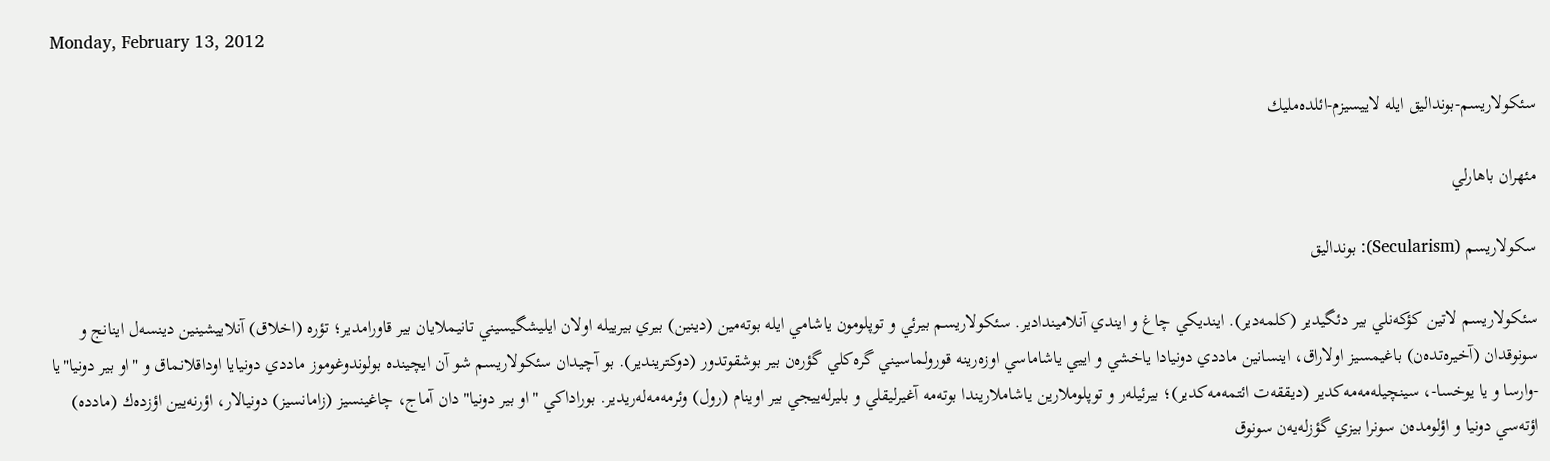Monday, February 13, 2012

سئكولاريسم-بونداليق ايله لاييسيزم-ائلده‌مليك

مئهران باهارلي

سكولاريسم (Secularism): بونداليق

سئكولاريسم لاتين كؤكه‌نلي بير دئگيدير (كلمه‌دير). اينديكي چاغ و ايندي آنلاميندادير. سئكولاريسم بيرئي و توپلومون ياشامي ايله بوته‌مين (دينين) بيري بيرييله اولان ايليشگيسيني تانيملايان بير قاورامدير؛ تؤره (اخلاق) آنلاييشينين دينسه‌ل اينانج و سونوقدان (آخيره‌تده‌ن) باغيمسيز اولاراق، اينسانين ماددي دونيادا ياخشي و اييي ياشاماسي اوزه‌رينه قورولماسيني گره‌كلي گؤره‌ن بير بوشقوتدور (دوكتريندير). بو آچيدان سئكولاريسم شو آن ايچينده بولوندوغوموز ماددي دونيايا اوداقلانماق و "او بير دونيا"يا -وارسا و يا يوخسا-، سينچيله‌مه‌مه‌كدير (ديققه‌ت ائتمه‌مه‌كدير)؛ بيرئيله‌ر و توپلوملارين ياشاملاريندا بوته‌مه آغيرليقلي و بليرله‌ييجي بير اوينام (رول) وئرمه‌مه‌له‌ريدير. بوراداكي "او بير دونيا"دان آماج، چاغينسيز (زامانسيز) دونيالار، اؤرنه‌يين اؤزده‌ك (مادده) اؤته‌سي دونيا و اؤلومده‌ن سونرا بيزي گؤزله‌يه‌ن سونوق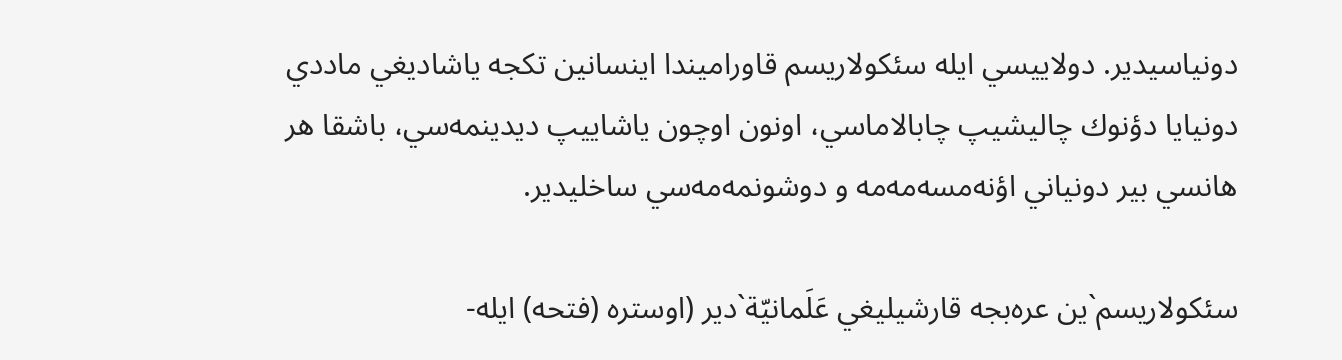دونياسيدير. دولاييسي ايله سئكولاريسم قاوراميندا اينسانين تكجه ياشاديغي ماددي دونيايا دؤنوك چاليشيپ چابالاماسي، اونون اوچون ياشاييپ ديدينمه‌سي، باشقا هر هانسي بير دونياني اؤنه‌مسه‌مه‌مه و دوشونمه‌مه‌سي ساخليدير.

سئكولاريسم`ين عره‌بجه قارشيليغي عَلَمانيّة`دير (اوستره (فتحه) ايله-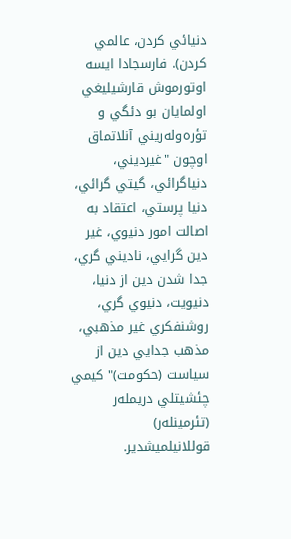دنيائي كردن، عالمي كردن). فارسجادا ايسه اوتورموش قارشيليغي اولمايان بو دئگي و تؤره‌وله‌ريني آنلاتماق اوچون "غيرديني، دنياگرائي، گيتي گرائي، دنيا پرستي، اعتقاد به اصالت امور دنيوي، غير دين گرايي، ناديني گري، جدا شدن دين از دنيا، دنيويت، دنيوي گري، روشنفكري غير مذهبي، مذهب جدايي دين از سياست (حكومت)" كيمي چئشيتلي دريمله‌ر (تئرمينله‌ر) قوللانيلميشدير.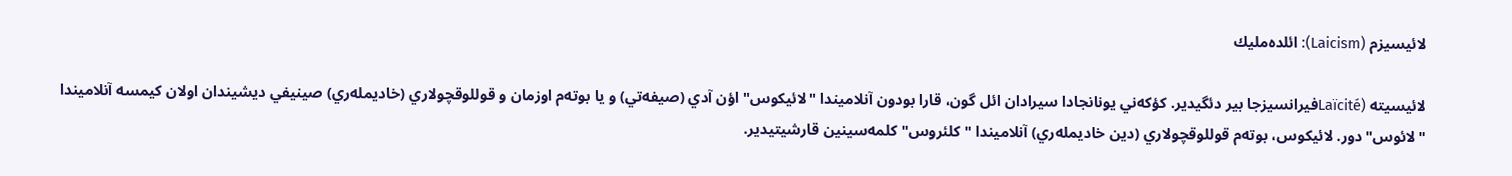لائيسيزم (Laicism): ائلده‌مليك

لائيسيته (Laïcitéفيرانسيزجا بير دئگيدير. كؤكه‌ني يونانجادا سيرادان ائل گون، قارا بودون آنلاميندا "لائيكوس" اؤن آدي (صيفه‌تي) و يا بوته‌م اوزمان و قوللوقچولاري (خاديمله‌ري) صينيفي ديشيندان اولان كيمسه آنلاميندا "لائوس"دور. لائيكوس، بوته‌م قوللوقچولاري (دين خاديمله‌ري) آنلاميندا "كلئروس" كلمه‌سينين قارشيتيدير.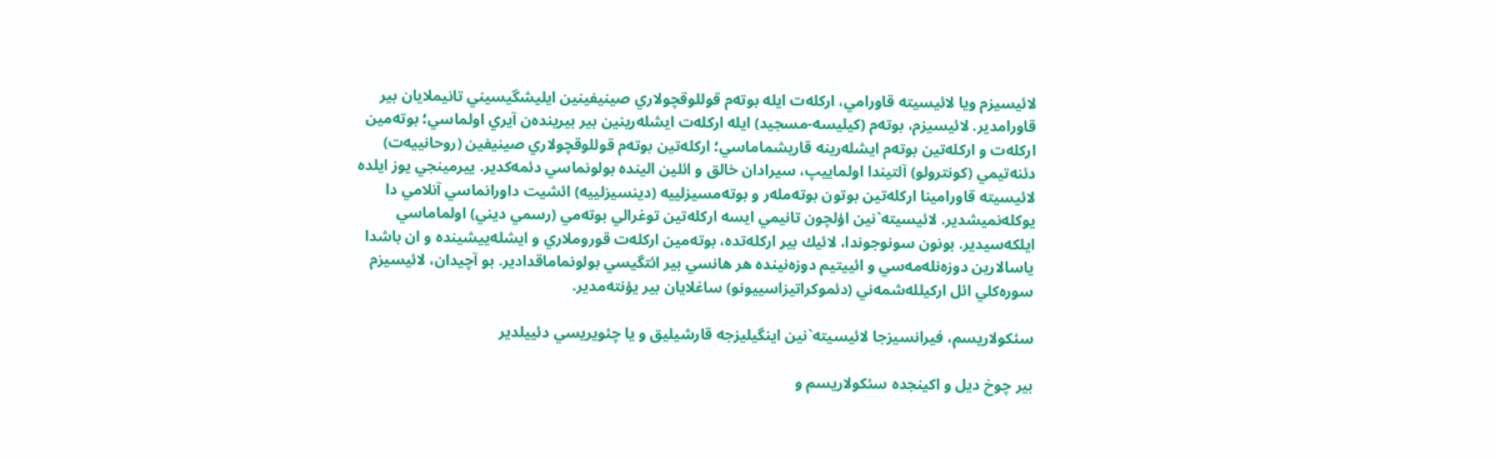لائيسيزم ويا لائيسيته قاورامي، اركله‌ت ايله بوته‌م قوللوقچولاري صينيفينين ايليشگيسيني تانيملايان بير قاورامدير. لائيسيزم، بوته‌م (كيليسه-مسجيد) ايله اركله‌ت ايشله‌رينين بير بيرينده‌ن آيري اولماسي؛ بوته‌مين اركله‌ت و اركله‌تين بوته‌م ايشله‌رينه قاريشماماسي؛ اركله‌تين بوته‌م قوللوقچولاري صينيفين (روحانييه‌ت) دئنه‌تيمي (كونترولو) آلتيندا اولماييپ، سيرادان خالق و ائلين الينده بولونماسي دئمه‌كدير. ييرمينجي يوز ايلده لائيسيته قاورامينا اركله‌تين بوتون بوته‌مله‌ر و بوته‌مسيزلييه (دينسيزلييه) ائشيت داورانماسي آنلامي دا يوكله‌نميشدير. لائيسيته`نين اؤلچون تانيمي ايسه اركله‌تين توغرالي بوته‌مي (رسمي ديني) اولماماسي ايلكه‌سيدير. بونون سونوجوندا، لائيك بير اركله‌تده، بوته‌مين اركله‌ت قوروملاري و ايشله‌ييشينده و ان باشدا ياسالارين دوزه‌نله‌مه‌سي و ائييتيم دوزه‌نينده هر هانسي بير ائتگيسي بولونماماقدادير. بو آچيدان، لائيسيزم سوره‌كلي ائل اركيلله‌شمه‌ني (دئموكراتيزاسييونو) ساغلايان بير يؤنته‌مدير.

سئكولاريسم، فيرانسيزجا لائيسيته`نين اينگيليزجه قارشيليق و يا چئويريسي دئييلدير

بير چوخ ديل و اكينجده سئكولاريسم و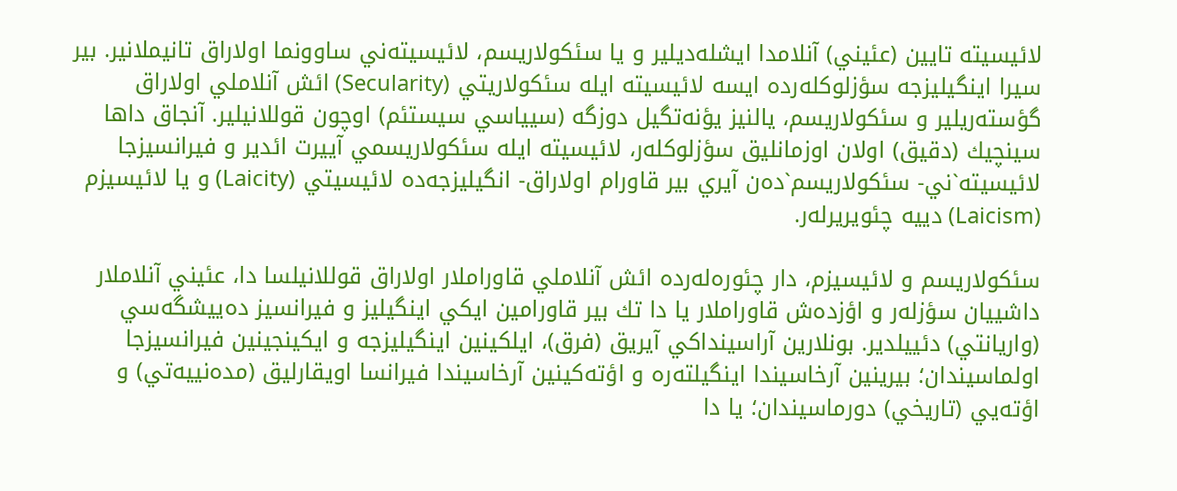لائيسيته تايين (عئيني) آنلامدا ايشله‌ديلير و يا سئكولاريسم، لائيسيته‌ني ساوونما اولاراق تانيملانير. بير سيرا اينگيليزجه سؤزلوكله‌رده ايسه لائيسيته ايله سئكولاريتي (Secularity) ائش آنلاملي اولاراق گؤسته‌ريلير و سئكولاريسم، يالنيز يؤنه‌تگيل دوزگه (سيياسي سيستئم) اوچون قوللانيلير. آنجاق داها سينچيك (دقيق) اولان اوزمانليق سؤزلوكله‌ر، لائيسيته ايله سئكولاريسمي آييرت ائدير و فيرانسيزجا لائيسيته`ني- سئكولاريسم`ده‌ن آيري بير قاورام اولاراق- انگيليزجه‌ده لائيسيتي (Laicity) و يا لائيسيزم (Laicism) دييه چئويريرله‌ر.

سئكولاريسم و لائيسيزم، دار چئوره‌له‌رده ائش آنلاملي قاوراملار اولاراق قوللانيلسا دا، عئيني آنلاملار داشييان سؤزله‌ر و اؤزده‌ش قاوراملار يا دا تك بير قاورامين ايكي اينگيليز و فيرانسيز ده‌ييشگه‌سي (واريانتي) دئييلدير. بونلارين آراسينداكي آيريق (فرق)، ايلكينين اينگيليزجه و ايكينجينين فيرانسيزجا اولماسيندان؛ بيرينين آرخاسيندا اينگيلته‌ره و اؤته‌كينين آرخاسيندا فيرانسا اويقارليق (مده‌نييه‌تي) و اؤته‌يي (تاريخي) دورماسيندان؛ يا دا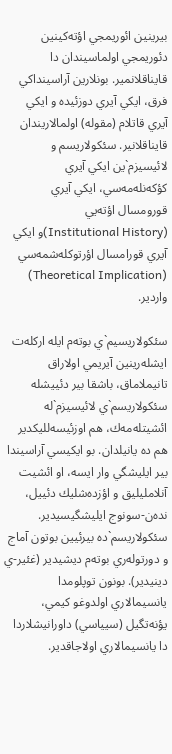بيرينين ائوريمجي اؤته‌كينين دئوريمجي اولماسيندان دا قايناقلانمير. بونلارين آراسينداكي فرق، ايكي آيري دوزئيده و ايكي آيري قاتلام (مقوله) اولمالاريندان قايناقلانير. سئكولاريسم و لائيسيزم`ين ايكي آيري كؤكه‌نله‌مه‌سي، ايكي آيري قورومسال اؤته‌يي  (Institutional History)و ايكي آيري قورامسال اؤرتوكله‌شمه‌سي (Theoretical Implication) واردير.

سئكولاريسيم`ي بوته‌م ايله اركله‌ت ايشله‌رينين آيريمي اولاراق تانيملاماق، باشقا بير دئييشله سئكولاريسم`ي لائيسيزم`له ائشيتله‌مه‌ك، هم اوزئيسه‌لليكدير هم ده يانيلدان. بو ايكيسي آراسيندا بير ايليشگي وار ايسه، او ائشيت آنلامليليق و اؤزده‌شليك دئييل، نده‌ن-سونوج ايليشگيسيدير. سئكولاريسم`ده بيرئيين بوتون آماج و دورتوله‌ري بوته‌م ديشيدير (غئير-ي دينيدير). بونون توپلومدا يانسيمالاري اولدوغو كيمي، يؤنه‌تگيل (سيياسي) داورانيشلاردا دا يانسيمالاري اولاجاقدير.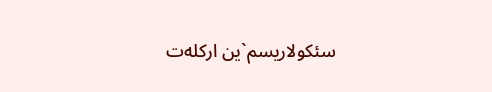سئكولاريسم`ين اركله‌ت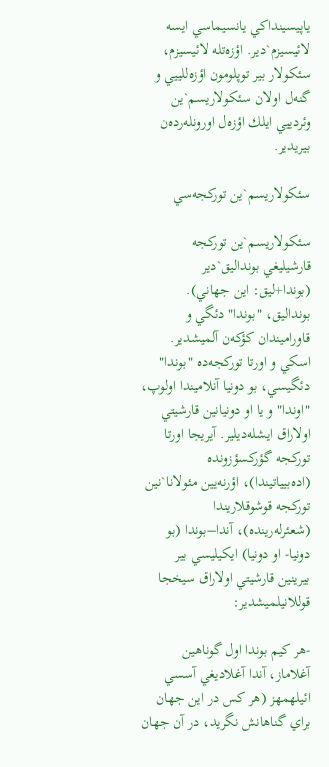ياپيسينداكي يانسيماسي ايسه لائيسيزم`دير. اؤزه‌تله لائيسيزم، سئكولار بير توپلومون اؤزه‌للييي و گنه‌ل اولان سئكولاريسم`ين وئردييي ايلك اؤزه‌ل اورونله‌رده‌ن بيريدير.

سئكولاريسم`ين توركجه‌سي

سئكولاريسم`ين توركجه قارشيليغي بونداليق`دير (بوندا+ليق: اين جهاني). بونداليق، "بوندا" دئگي و قاوراميندان كؤكه‌ن آلميشدير. اسكي و اورتا توركجه‌ده "بوندا" دئگيسي، بو دونيا آنلاميندا اولوپ، "اوندا" و يا او دونيانين قارشيتي اولاراق ايشله‌ديلير. آيريجا اورتا توركجه گؤركسؤزونده (اده‌بيياتيندا)، اؤرنه‌يين مئولانا`نين توركجه قوشوقلاريندا (شعئرله‌رينده)، آندا–بوندا (بو دونيا- او دونيا) ايكيليسي بير بيرينين قارشيتي اولاراق سيخجا قوللانيلميشدير:

-هر كيم بوندا اول گوناهين آغلاماز، آندا آغلاديغي آسسي ائيلهمهز (هر كس در اين جهان براي گناهانش نگريد، در آن جهان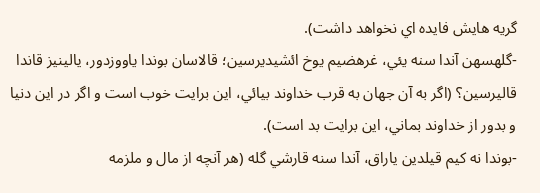گريه هايش فايده اي نخواهد داشت).
-گلهسهن آندا سنه يئي، غرهضيم يوخ ائشيديرسين؛ قالاسان بوندا ياووزدور، يالينيز قاندا قاليرسين؟ (اگر به آن جهان به قرب خداوند بيائي، اين برايت خوب است و اگر در اين دنيا و بدور از خداوند بماني، اين برايت بد است).
-بوندا نه كيم قيلدين ياراق، آندا سنه قارشي گله (هر آنچه از مال و ملزمه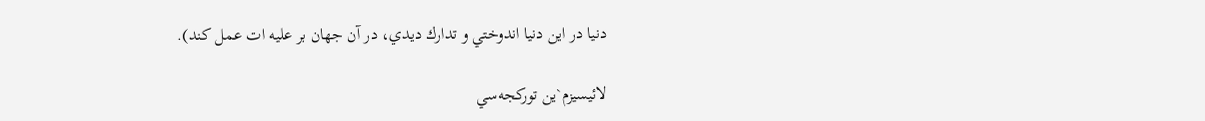دنيا در اين دنيا اندوختي و تدارك ديدي، در آن جهان بر عليه ات عمل كند).

لائيسيزم`ين توركجه‌سي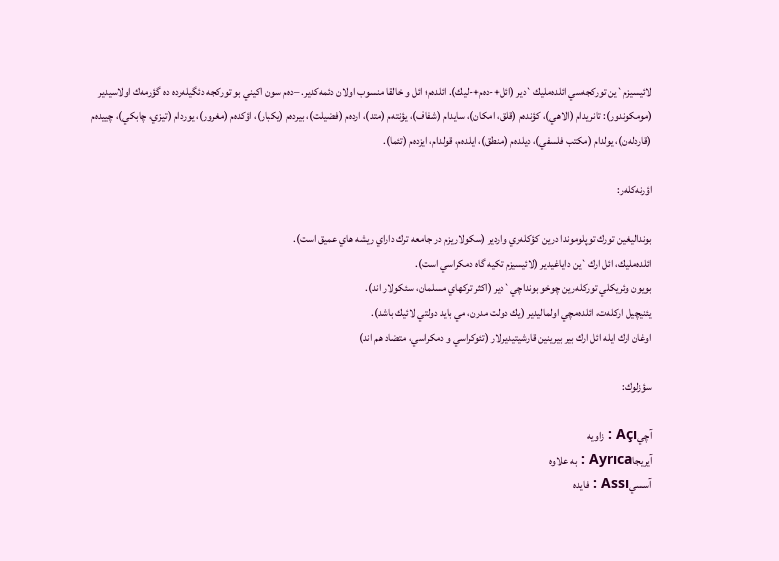لائيسيزم`ين توركجه‌سي ائلده‌مليك`دير (ائل+-ده‌م+-ليك). ائلده‌م؛ ائل و خالقا منسوب اولان دئمه‌كدير. –ده‌م سون اكيني بو توركجه دئگيله‌رده ده گؤرمه‌ك اولاسيدير (مومكوندور): تانريدام (الاهي)، كؤنده‌م (قلق، امكان)، سايدام (شفاف)، يؤنته‌م (متد)، ارده‌م (فضيلت)، بيرده‌م (يكبار)، اؤكده‌م (مغرور)، يوردام (تيزي، چابكي)، چييده‌م (قاردله‌ن)، يولدام (مكتب فلسفي)، ديلده‌م (منطق)، ايلده‌م، قولدام، ايزده‌م (تئما).

اؤرنه‌كله‌ر:

بونداليغين تورك توپلوموندا درين كؤكله‌ري واردير (سكولاريزم در جامعه ترك داراي ريشه هاي عميق است).
ائلده‌مليك، ائل ارك`ين داياغيدير (لائيسيزم تكيه گاه دمكراسي است).
بويون وئريكلي توركله‌رين چوخو بونداچي`دير (اكثر تركهاي مسلمان، سئكولار اند).
يئنيچيل اركله‌ت، ائلده‌مچي اولماليدير (يك دولت مدرن، مي بايد دولتي لائيك باشد).
اوغان ارك ايله ائل ارك بير بيرينين قارشيتيديرلار (تئوكراسي و دمكراسي، متضاد هم اند)

سؤزلوك:

آچيAçı : زاويه
آيريجاAyrıca : به علاوه
آسسيAssı : فايده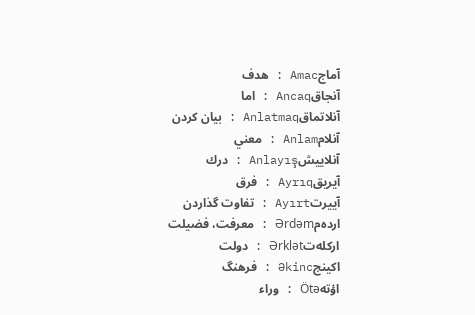آماجAmac : هدف
آنجاقAncaq : اما
آنلاتماقAnlatmaq : بيان كردن
آنلامAnlam : معني
آنلاييشAnlayış : درك
آيريقAyrıq : فرق
آييرتAyırt : تفاوت گذاردن
ارده‌مƏrdǝm : معرفت، فضيلت
اركله‌تƏrklǝt : دولت
اكينجƏkinc : فرهنگ
اؤتهÖtǝ : وراء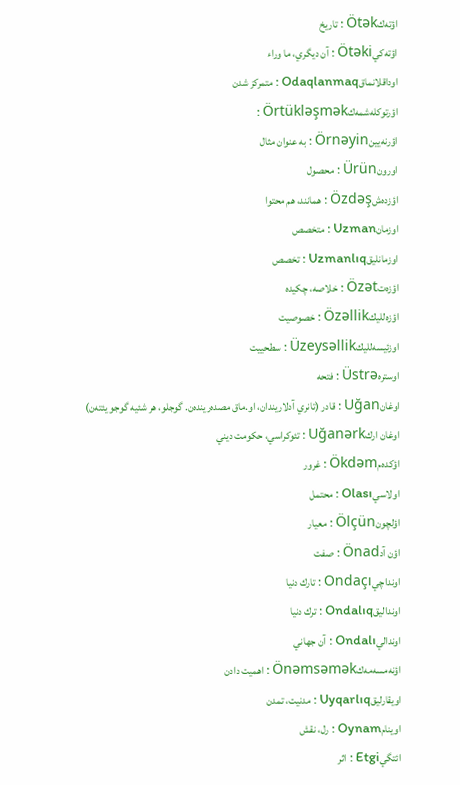اؤته‌كÖtǝk : تاريخ
اؤته‌كيÖtǝki : آن ديگري، ما وراء
اوداقلانماقOdaqlanmaq : متمركز شدن
اؤرتوكله‌شمه‌كÖrtüklǝşmǝk :
اؤرنه‌يينÖrnǝyin : به عنوان مثال
اورونÜrün : محصول
اؤزده‌شÖzdǝş : همانند، هم محتوا
اوزمانUzman : متخصص
اوزمانليقUzmanlıq : تخصص
اؤزه‌تÖzǝt : خلاصه، چكيده
اؤزه‌لليكÖzǝllik : خصوصيت
اوزئيسه‌لليكÜzeysǝllik : سطحييت
اوسترهÜstrǝ : فتحه
اوغانUğan : قادر (تانري آدلاريندان، او.ماق مصده‌رينده‌ن. گوجلو، هر شئيه گوجو يئته‌ن)
اوغان اركUğanǝrk : تئوكراسي، حكومت ديني
اؤكده‌مÖkdǝm : غرور
اولاسيOlası : محتمل
اؤلچونÖlçün : معيار
اؤن آدÖnad : صفت
اونداچيOndaçı : تارك دنيا
اونداليقOndalıq : ترك دنيا
اونداليOndalı : آن جهاني
اؤنه‌مسه‌مه‌كÖnǝmsǝmǝk : اهميت دادن
اويقارليقUyqarlıq : مدنيت، تمدن
اوينامOynam : رل، نقش
ائتگيEtgi : اثر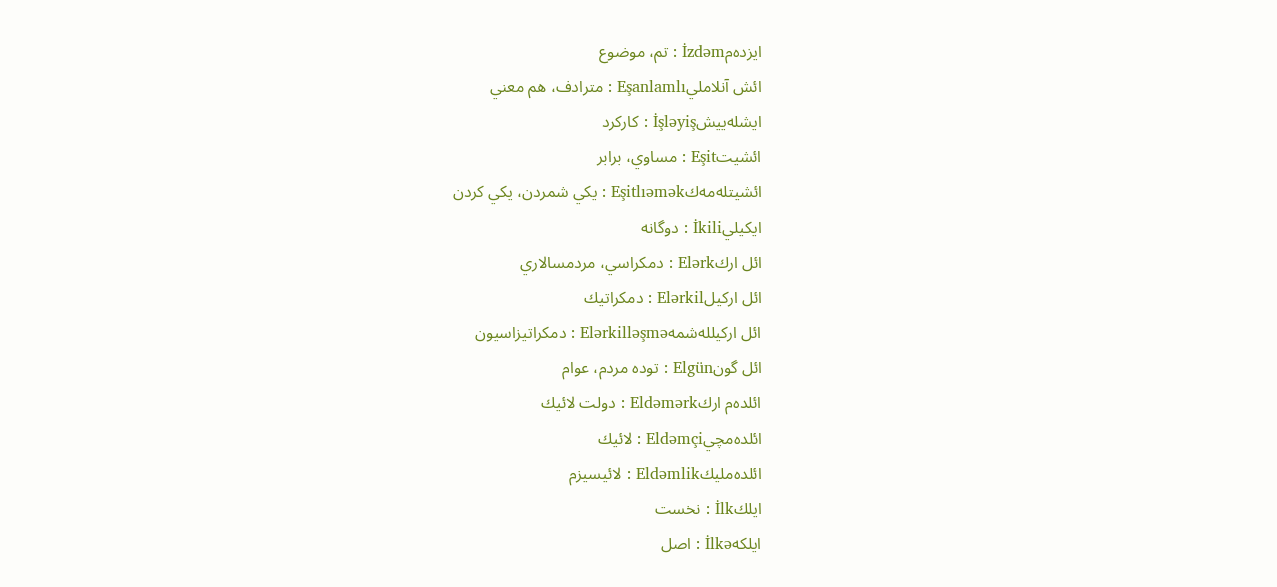ايزده‌مİzdǝm : تم، موضوع
ائش آنلامليEşanlamlı : مترادف، هم معني
ايشله‌ييشİşlǝyiş : كاركرد
ائشيتEşit : مساوي، برابر
ائشيتله‌مه‌كEşitlıǝmǝk : يكي شمردن، يكي كردن
ايكيليİkili : دوگانه
ائل اركElǝrk : دمكراسي، مردمسالاري
ائل اركيلElǝrkil : دمكراتيك
ائل اركيلله‌شمهElǝrkillǝşmǝ : دمكراتيزاسيون
ائل گونElgün : توده مردم، عوام
ائلده‌م اركEldǝmǝrk : دولت لائيك
ائلده‌مچيEldǝmçi : لائيك
ائلده‌مليكEldǝmlik : لائيسيزم
ايلكİlk : نخست
ايلكهİlkǝ : اصل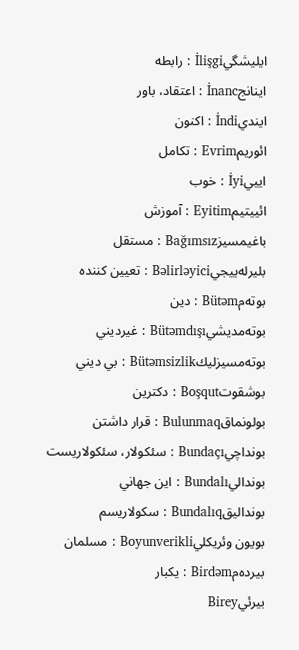ايليشگيİlişgi : رابطه
اينانجİnanc : اعتقاد، باور
اينديİndi : اكنون
ائوريمEvrim : تكامل
ايييİyi : خوب
ائييتيمEyitim : آموزش
باغيمسيزBağımsız : مستقل
بليرله‌ييجيBǝlirlǝyici : تعيين كننده
بوته‌مBütǝm : دين
بوته‌مديشيBütǝmdışı : غيرديني
بوته‌مسيزليكBütǝmsizlik : بي ديني
بوشقوتBoşqut : دكترين
بولونماقBulunmaq : قرار داشتن
بونداچيBundaçı : سئكولار، سئكولاريست
بونداليBundalı : اين جهاني
بونداليقBundalıq : سكولاريسم
بويون وئريكليBoyunverikli : مسلمان
بيرده‌مBirdǝm : يكبار
بيرئيBirey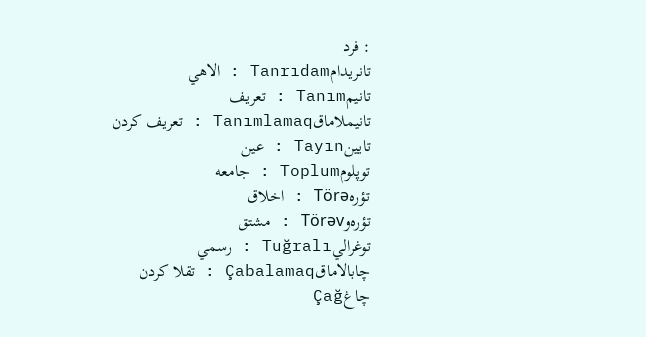: فرد
تانريدامTanrıdam : الاهي
تانيمTanım : تعريف
تانيملاماقTanımlamaq : تعريف كردن
تايينTayın : عين
توپلومToplum : جامعه
تؤرهTörǝ : اخلاق
تؤره‌وTörǝv : مشتق
توغراليTuğralı : رسمي
چابالاماقÇabalamaq : تقلا كردن
چاغÇağ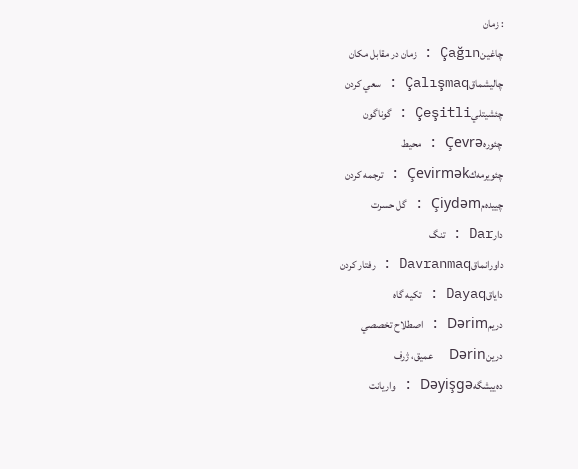: زمان
چاغينÇağın : زمان در مقابل مكان
چاليشماقÇalışmaq : سعي كردن
چئشيتليÇeşitli : گوناگون
چئورهÇevrǝ : محيط
چئويرمه‌كÇevirmǝk : ترجمه كردن
چييده‌مÇiydǝm : گل حسرت
دارDar : تنگ
داورانماقDavranmaq : رفتار كردن
داياقDayaq : تكيه گاه
دريمDǝrim : اصطلاح تخصصي
درينDǝrin  عميق، ژرف
ده‌ييشگهDǝyişgǝ : واريانت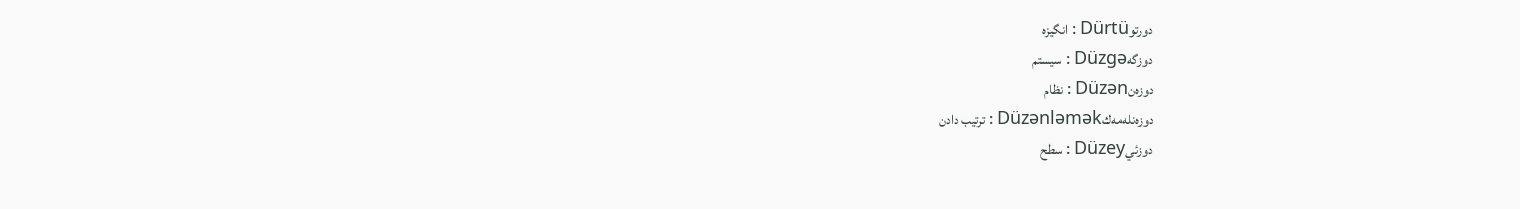دورتوDürtü : انگيزه
دوزگهDüzgǝ : سيستم
دوزه‌نDüzǝn : نظام
دوزه‌نله‌مه‌كDüzǝnlǝmǝk : ترتيب دادن
دوزئيDüzey : سطح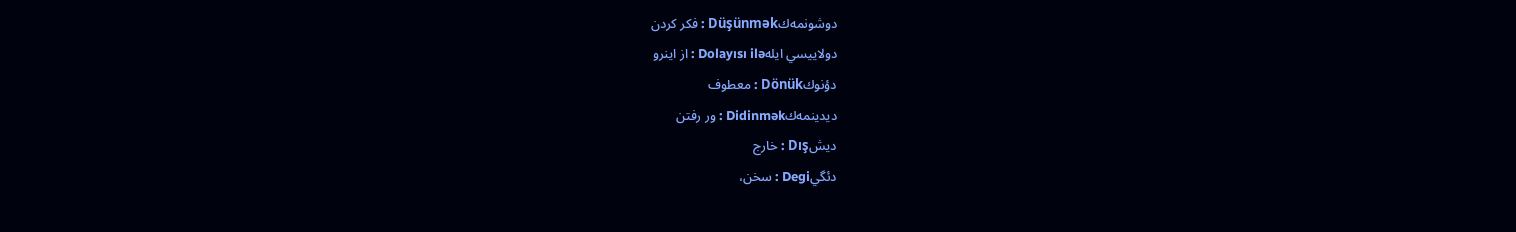دوشونمه‌كDüşünmǝk : فكر كردن
دولاييسي ايلهDolayısı ilǝ : از اينرو
دؤنوكDönük : معطوف
ديدينمه‌كDidinmǝk : ور رفتن
ديشDış : خارج
دئگيDegi : سخن،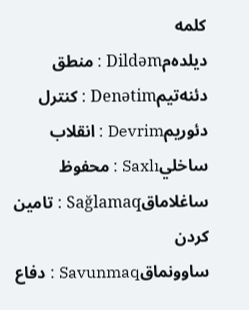كلمه
ديلده‌مDildǝm : منطق
دئنه‌تيمDenǝtim : كنترل
دئوريمDevrim : انقلاب
ساخليSaxlı : محفوظ
ساغلاماقSağlamaq : تامين كردن
ساوونماقSavunmaq : دفاع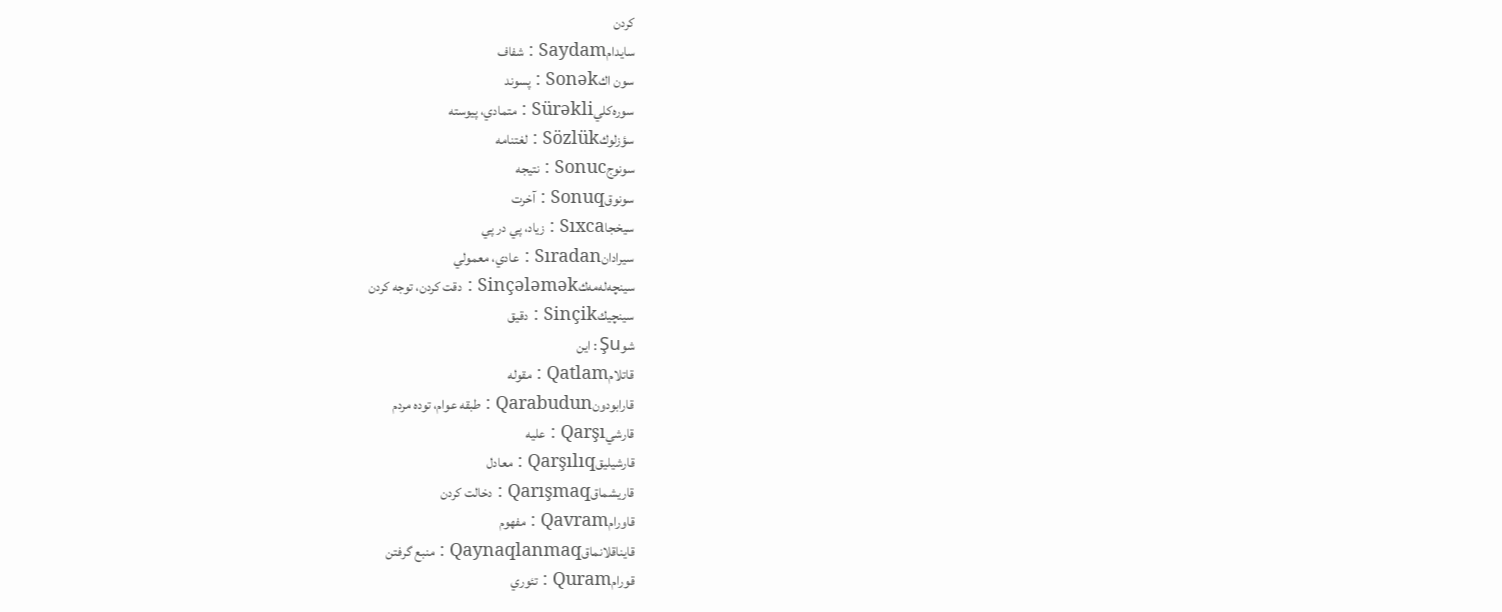كردن
سايدامSaydam : شفاف
سون اكSonǝk : پسوند
سوره‌كليSürǝkli : متمادي، پيوسته
سؤزلوكSözlük : لغتنامه
سونوجSonuc : نتيجه
سونوقSonuq : آخرت
سيخجاSıxca : زياد، پي در پي
سيرادانSıradan : عادي، معمولي
سينچه‌له‌مه‌كSinçǝlǝmǝk : دقت كردن، توجه كردن
سينچيكSinçik : دقيق
شوŞu : اين
قاتلامQatlam : مقوله
قارابودونQarabudun : طبقه عوام، توده مردم
قارشيQarşı : عليه
قارشيليقQarşılıq : معادل
قاريشماقQarışmaq : دخالت كردن
قاورامQavram : مفهوم
قايناقلانماقQaynaqlanmaq : منبع گرفتن
قورامQuram : تئوري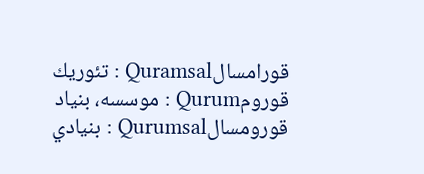قورامسالQuramsal : تئوريك
قورومQurum : موسسه، بنياد
قورومسالQurumsal : بنيادي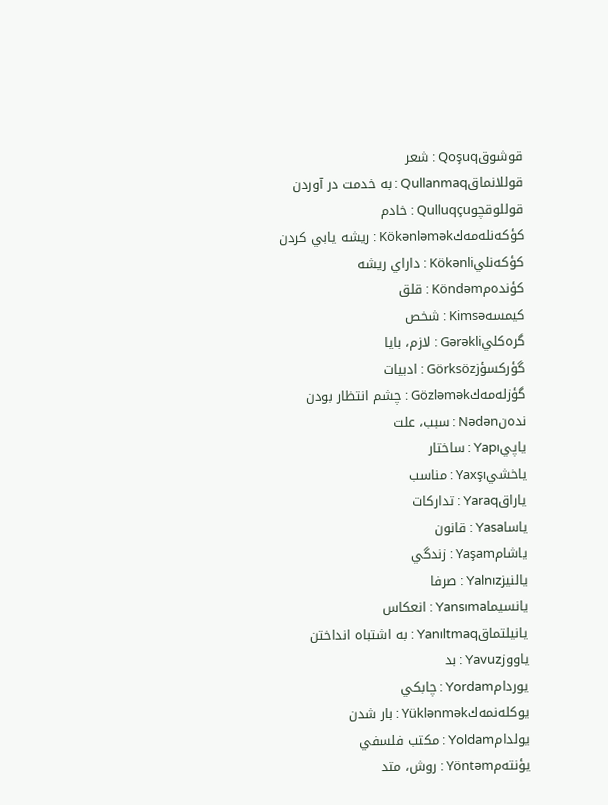قوشوقQoşuq : شعر
قوللانماقQullanmaq : به خدمت در آوردن
قوللوقچوQulluqçu : خادم
كؤكه‌نله‌مه‌كKökǝnlǝmǝk : ريشه يابي كردن
كؤكه‌نليKökǝnli : داراي ريشه
كؤنده‌مKöndǝm : قلق
كيمسهKimsǝ : شخص
گره‌كليGǝrǝkli : لازم، بايا
گؤركسؤزGörksöz : ادبيات
گؤزله‌مه‌كGözlǝmǝk : چشم انتظار بودن
نده‌نNǝdǝn : سبب، علت
ياپيYapı : ساختار
ياخشيYaxşı : مناسب
ياراقYaraq : تداركات
ياساYasa : قانون
ياشامYaşam : زندگي
يالنيزYalnız : صرفا
يانسيماYansıma : انعكاس
يانيلتماقYanıltmaq : به اشتباه انداختن
ياووزYavuz : بد
يوردامYordam : چابكي
يوكله‌نمه‌كYüklǝnmǝk : بار شدن
يولدامYoldam : مكتب فلسفي
يؤنته‌مYöntǝm : روش، متد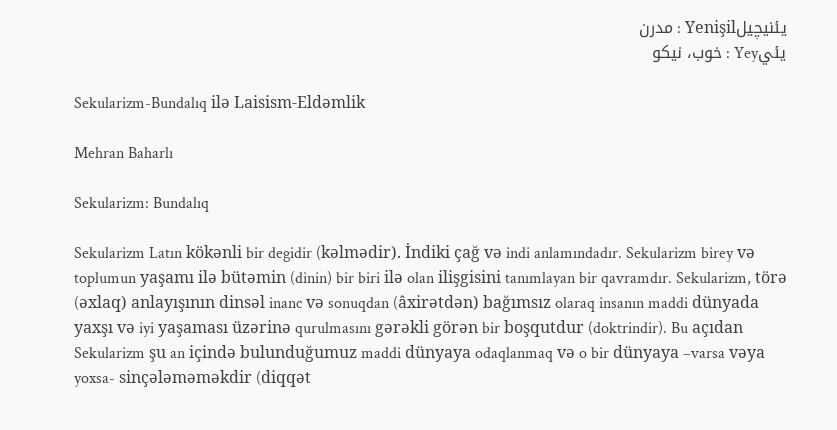يئنيچيلYenişil : مدرن
يئيYey : خوب، نيكو

Sekularizm-Bundalıq ilǝ Laisism-Eldǝmlik

Mehran Baharlı

Sekularizm: Bundalıq

Sekularizm Latın kökǝnli bir degidir (kǝlmǝdir). İndiki çağ vǝ indi anlamındadır. Sekularizm birey vǝ toplumun yaşamı ilǝ bütǝmin (dinin) bir biri ilǝ olan ilişgisini tanımlayan bir qavramdır. Sekularizm, törǝ (ǝxlaq) anlayışının dinsǝl inanc vǝ sonuqdan (âxirǝtdǝn) bağımsız olaraq insanın maddi dünyada yaxşı vǝ iyi yaşaması üzǝrinǝ qurulmasını gǝrǝkli görǝn bir boşqutdur (doktrindir). Bu açıdan Sekularizm şu an içindǝ bulunduğumuz maddi dünyaya odaqlanmaq vǝ o bir dünyaya –varsa vǝya yoxsa- sinçǝlǝmǝmǝkdir (diqqǝt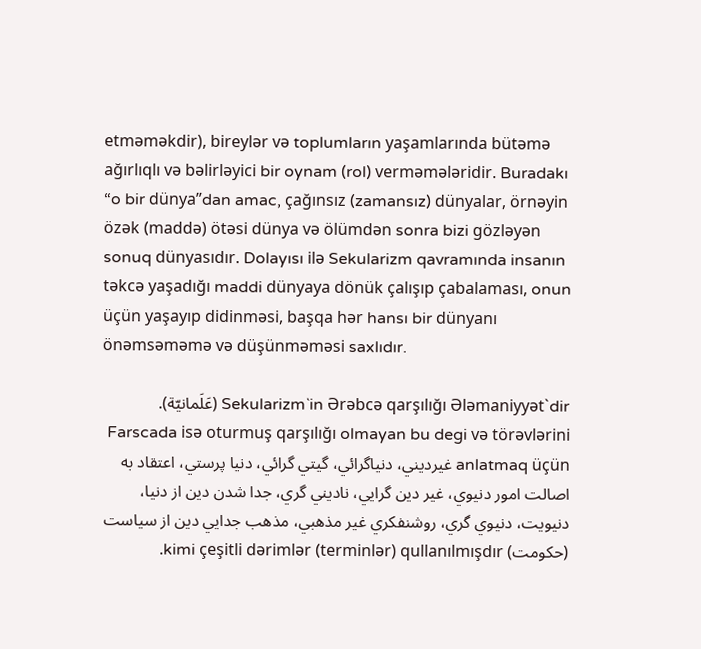etmǝmǝkdir), bireylǝr vǝ toplumların yaşamlarında bütǝmǝ ağırlıqlı vǝ bǝlirlǝyici bir oynam (rol) vermǝmǝlǝridir. Buradakı “o bir dünya”dan amac, çağınsız (zamansız) dünyalar, örnǝyin özǝk (maddǝ) ötǝsi dünya vǝ ölümdǝn sonra bizi gözlǝyǝn sonuq dünyasıdır. Dolayısı ilǝ Sekularizm qavramında insanın tǝkcǝ yaşadığı maddi dünyaya dönük çalışıp çabalaması, onun üçün yaşayıp didinmǝsi, başqa hǝr hansı bir dünyanı önǝmsǝmǝmǝ vǝ düşünmǝmǝsi saxlıdır.

Sekularizm`in Ərǝbcǝ qarşılığı Əlǝmaniyyǝt`dir (عَلَمانيّة). Farscada isǝ oturmuş qarşılığı olmayan bu degi vǝ törǝvlǝrini anlatmaq üçün غيرديني، دنياگرائي، گيتي گرائي، دنيا پرستي، اعتقاد به اصالت امور دنيوي، غير دين گرايي، ناديني گري، جدا شدن دين از دنيا، دنيويت، دنيوي گري، روشنفكري غير مذهبي، مذهب جدايي دين از سياست (حكومت) kimi çeşitli dǝrimlǝr (terminlǝr) qullanılmışdır.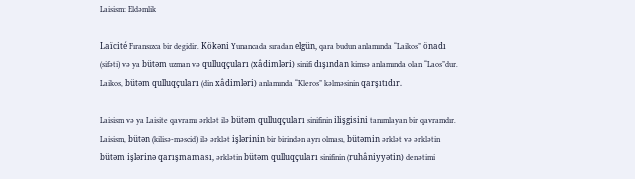Laisism: Eldǝmlik

Laïcité Fıransızca bir degidir. Kökǝni Yunancada sıradan elgün, qara budun anlamında “Laikos” önadı (sifǝti) vǝ ya bütǝm uzman vǝ qulluqçuları (xâdimlǝri) sinifi dışından kimsǝ anlamında olan “Laos”dur. Laikos, bütǝm qulluqçuları (din xâdimlǝri) anlamında “Kleros” kǝlmǝsinin qarşıtıdır.

Laisism vǝ ya Laisite qavramı ǝrklǝt ilǝ bütǝm qulluqçuları sinifinin ilişgisini tanımlayan bir qavramdır. Laisism, bütǝn (kilisǝ-mǝscid) ilǝ ǝrklǝt işlǝrinin bir birindǝn ayrı olması, bütǝmin ǝrklǝt vǝ ǝrklǝtin bütǝm işlǝrinǝ qarışmaması, ǝrklǝtin bütǝm qulluqçuları sinifinin (ruhâniyyǝtin) denǝtimi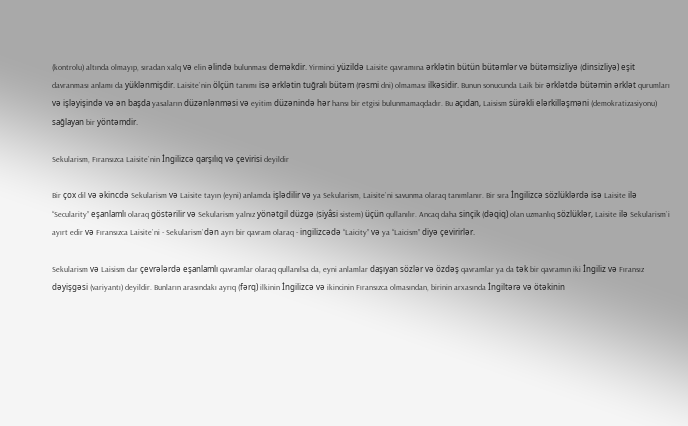(kontrolu) altında olmayıp, sıradan xalq vǝ elin ǝlindǝ bulunması demǝkdir. Yirminci yüzildǝ Laisite qavramına ǝrklǝtin bütün bütǝmlǝr vǝ bütǝmsizliyǝ (dinsizliyǝ) eşit davranması anlamı da yüklǝnmişdir. Laisite`nin ölçün tanımı isǝ ǝrklǝtin tuğralı bütǝm (rǝsmi dni) olmaması ilkǝsidir. Bunun sonucunda Laik bir ǝrklǝtdǝ bütǝmin ǝrklǝt qurumları vǝ işlǝyişindǝ vǝ ǝn başda yasaların düzǝnlǝnmǝsi vǝ eyitim düzǝnindǝ hǝr hansı bir etgisi bulunmamaqdadır. Bu açıdan, Laisism sürǝkli elǝrkillǝşmǝni (demokratizasiyonu) sağlayan bir yöntǝmdir.

Sekularism, Fıransızca Laisite`nin İngilizcǝ qarşılıq vǝ çevirisi deyildir

Bir çox dil vǝ ǝkincdǝ Sekularism vǝ Laisite tayın (eyni) anlamda işlǝdilir vǝ ya Sekularism, Laisite`ni savunma olaraq tanımlanır. Bir sıra İngilizcǝ sözlüklǝrdǝ isǝ Laisite ilǝ “Secularity” eşanlamlı olaraq göstǝrilir vǝ Sekularism yalnız yönǝtgil düzgǝ (siyâsi sistem) üçün qullanılır. Ancaq daha sinçik (dǝqiq) olan uzmanlıq sözlüklǝr, Laisite ilǝ Sekularism`i ayırt edir vǝ Fıransızca Laisite`ni - Sekularism`dǝn ayrı bir qavram olaraq - ingilizcǝdǝ “Laicity” vǝ ya “Laicism” diyǝ çevirirlǝr.

Sekularism vǝ Laisism dar çevrǝlǝrdǝ eşanlamlı qavramlar olaraq qullanılsa da, eyni anlamlar daşıyan sözlǝr vǝ özdǝş qavramlar ya da tǝk bir qavramın iki İngiliz vǝ Fıransız dǝyişgǝsi (variyantı) deyildir. Bunların arasındakı ayrıq (fǝrq) ilkinin İngilizcǝ vǝ ikincinin Fıransızca olmasından, birinin arxasında İngiltǝrǝ vǝ ötǝkinin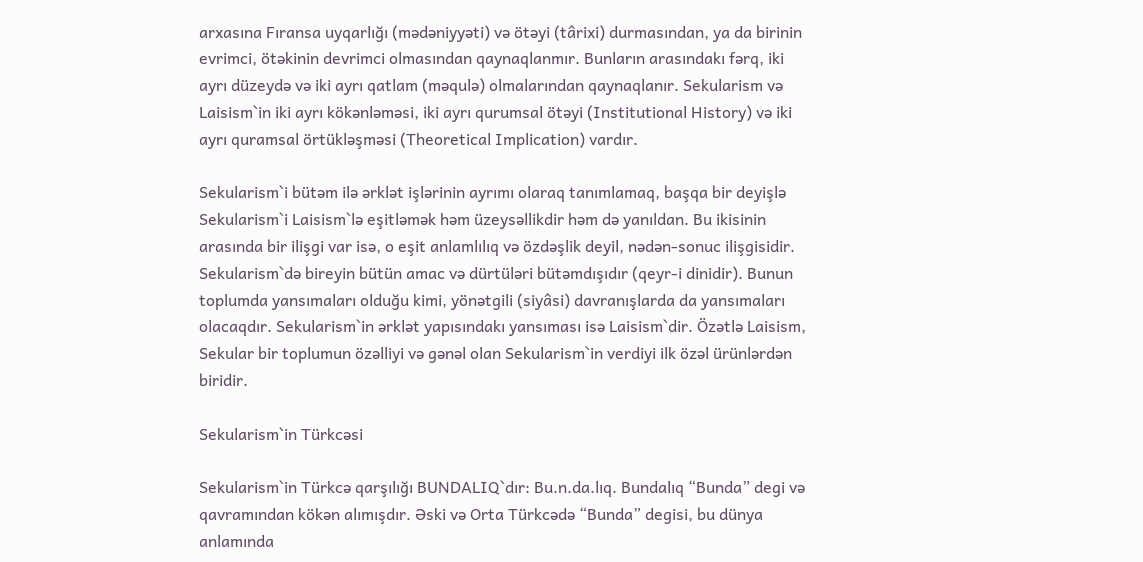arxasına Fıransa uyqarlığı (mǝdǝniyyǝti) vǝ ötǝyi (târixi) durmasından, ya da birinin evrimci, ötǝkinin devrimci olmasından qaynaqlanmır. Bunların arasındakı fǝrq, iki ayrı düzeydǝ vǝ iki ayrı qatlam (mǝqulǝ) olmalarından qaynaqlanır. Sekularism vǝ Laisism`in iki ayrı kökǝnlǝmǝsi, iki ayrı qurumsal ötǝyi (Institutional History) vǝ iki ayrı quramsal örtüklǝşmǝsi (Theoretical Implication) vardır.

Sekularism`i bütǝm ilǝ ǝrklǝt işlǝrinin ayrımı olaraq tanımlamaq, başqa bir deyişlǝ Sekularism`i Laisism`lǝ eşitlǝmǝk hǝm üzeysǝllikdir hǝm dǝ yanıldan. Bu ikisinin arasında bir ilişgi var isǝ, o eşit anlamlılıq vǝ özdǝşlik deyil, nǝdǝn-sonuc ilişgisidir. Sekularism`dǝ bireyin bütün amac vǝ dürtülǝri bütǝmdışıdır (qeyr-i dinidir). Bunun toplumda yansımaları olduğu kimi, yönǝtgili (siyâsi) davranışlarda da yansımaları olacaqdır. Sekularism`in ǝrklǝt yapısındakı yansıması isǝ Laisism`dir. Özǝtlǝ Laisism, Sekular bir toplumun özǝlliyi vǝ gǝnǝl olan Sekularism`in verdiyi ilk özǝl ürünlǝrdǝn biridir.

Sekularism`in Türkcǝsi

Sekularism`in Türkcǝ qarşılığı BUNDALIQ`dır: Bu.n.da.lıq. Bundalıq “Bunda” degi vǝ qavramından kökǝn alımışdır. Əski vǝ Orta Türkcǝdǝ “Bunda” degisi, bu dünya anlamında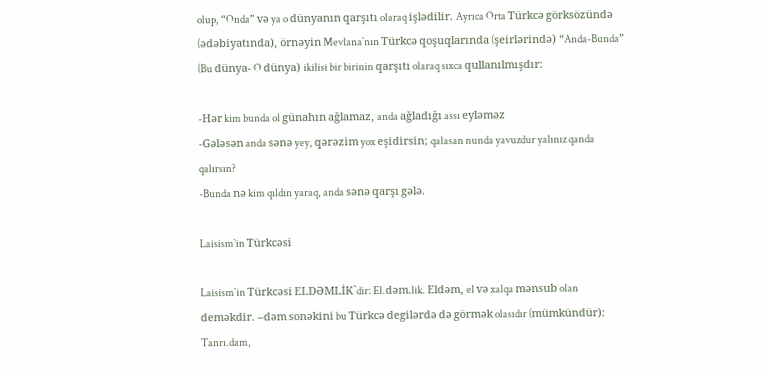olup, “Onda” vǝ ya o dünyanın qarşıtı olaraq işlǝdilir. Ayrıca Orta Türkcǝ görksözündǝ (ǝdǝbiyatında), örnǝyin Mevlana`nın Türkcǝ qoşuqlarında (şeirlǝrindǝ) “Anda-Bunda” (Bu dünya- O dünya) ikilisi bir birinin qarşıtı olaraq sıxca qullanılmışdır:

-Hǝr kim bunda ol günahın ağlamaz, anda ağladığı assı eylǝmǝz
-Gǝlǝsǝn anda sǝnǝ yey, qǝrǝzim yox eşidirsin; qalasan nunda yavuzdur yalınız qanda qalırsın?
-Bunda nǝ kim qıldın yaraq, anda sǝnǝ qarşı gǝlǝ.

Laisism`in Türkcǝsi

Laisism`in Türkcǝsi ELDƏMLİK`dir: El.dǝm.lik. Eldǝm, el vǝ xalqa mǝnsub olan demǝkdir. –dǝm sonǝkini bu Türkcǝ degilǝrdǝ dǝ görmǝk olasıdır (mümkündür): Tanrı.dam,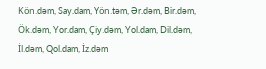Kön.dǝm, Say.dam, Yön.tǝm, Ər.dǝm, Bir.dǝm, Ök.dǝm, Yor.dam, Çiy.dǝm, Yol.dam, Dil.dǝm, İl.dǝm, Qol.dam, İz.dǝm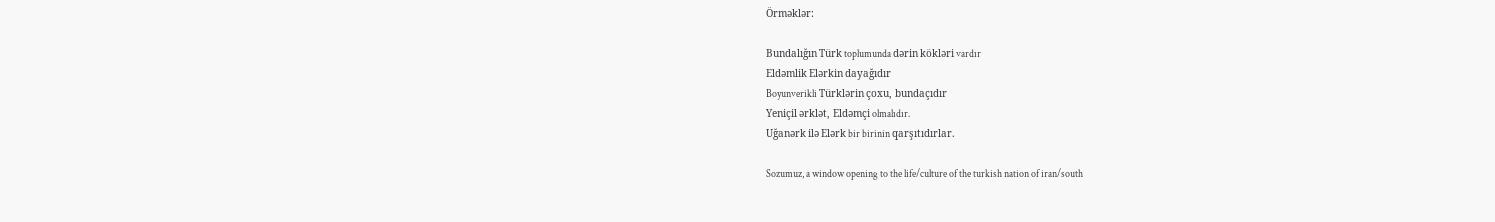Örmǝklǝr:

Bundalığın Türk toplumunda dǝrin köklǝri vardır
Eldǝmlik Elǝrkin dayağıdır
Boyunverikli Türklǝrin çoxu, bundaçıdır
Yeniçil ǝrklǝt, Eldǝmçi olmalıdır.
Uğanǝrk ilǝ Elǝrk bir birinin qarşıtıdırlar.

Sozumuz, a window opening to the life/culture of the turkish nation of iran/south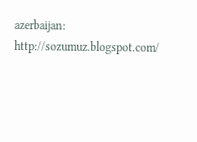azerbaijan: http://sozumuz.blogspot.com/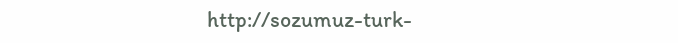http://sozumuz-turk-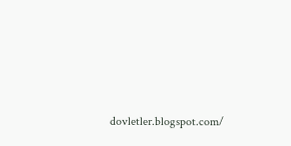dovletler.blogspot.com/